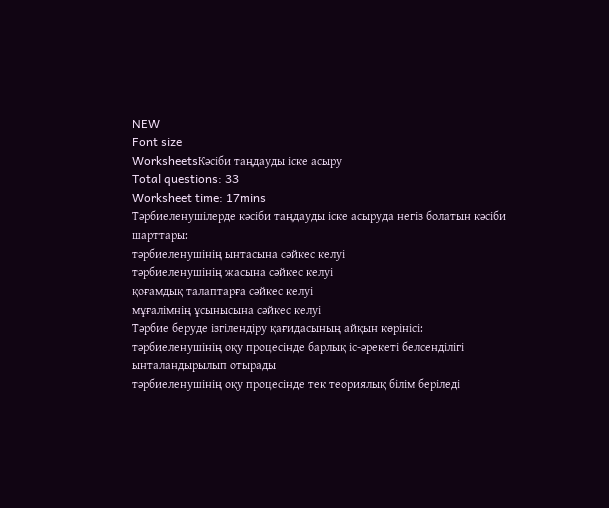NEW
Font size
WorksheetsКәсіби таңдауды іске асыру
Total questions: 33
Worksheet time: 17mins
Тәрбиеленушілерде кәсіби таңдауды іске асыруда негіз болатын кәсіби шарттары:
тәрбиеленушінің ынтасына сәйкес келуі
тәрбиеленушінің жасына сәйкес келуі
қоғамдық талаптарға сәйкес келуі
мұғалімнің ұсынысына сәйкес келуі
Тәрбие беруде ізгілендіру қағидасының айқын көрінісі:
тәрбиеленушінің оқу процесінде барлық іс-әрекеті белсенділігі ынталандырылып отырады
тәрбиеленушінің оқу процесінде тек теориялық білім беріледі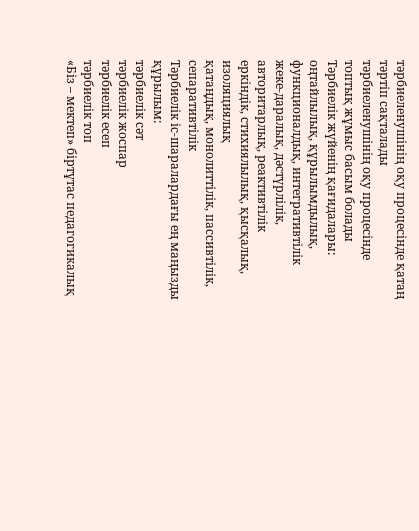тәрбиеленушінің оқу процесінде қатаң тәртіп сақталады
тәрбиеленушінің оқу процесінде топтық жұмыс басым болады
Тәрбиелік жүйенің қағидалары:
оңтайлылық, құрылымдылық, функционалдық, интегративтілік
жеке-даралық, дәстүрлілік, авторитарлық, реактивтілік
еркіндік, стихиялылық, қысқалық, изоляциялық
қатаңдық, монолиттілік, пассивтілік, сепаративтілік
Тәрбиелік іс-шаралардағы ең маңызды құрылым:
тәрбиелік сәт
тәрбиелік жоспар
тәрбиелік есеп
тәрбиелік топ
«Біз – мектеп» біртұтас педагогикалық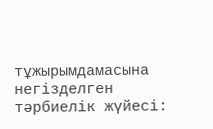тұжырымдамасына негізделген тәрбиелік жүйесі: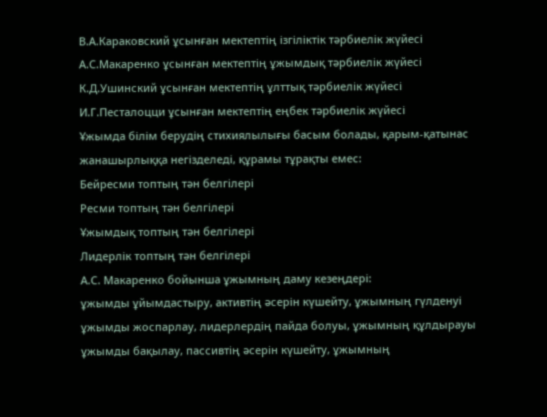В.А.Караковский ұсынған мектептің ізгіліктік тәрбиелік жүйесі
А.С.Макаренко ұсынған мектептің ұжымдық тәрбиелік жүйесі
К.Д.Ушинский ұсынған мектептің ұлттық тәрбиелік жүйесі
И.Г.Песталоцци ұсынған мектептің еңбек тәрбиелік жүйесі
Ұжымда білім берудің стихиялылығы басым болады, қарым-қатынас жанашырлыққа негізделеді, құрамы тұрақты емес:
Бейресми топтың тән белгілері
Ресми топтың тән белгілері
Ұжымдық топтың тән белгілері
Лидерлік топтың тән белгілері
А.С. Макаренко бойынша ұжымның даму кезеңдері:
ұжымды ұйымдастыру, активтің әсерін күшейту, ұжымның гүлденуі
ұжымды жоспарлау, лидерлердің пайда болуы, ұжымның құлдырауы
ұжымды бақылау, пассивтің әсерін күшейту, ұжымның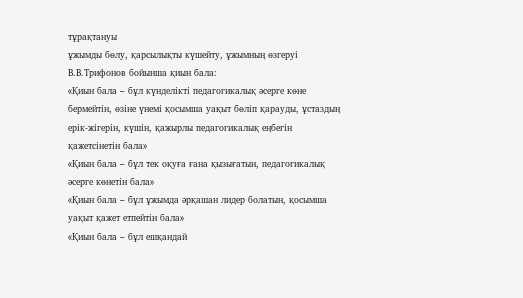тұрақтануы
ұжымды бөлу, қарсылықты күшейту, ұжымның өзгеруі
В.В.Трифонов бойынша қиын бала:
«Қиын бала – бұл күнделікті педагогикалық әсерге көне бермейтін, өзіне үнемі қосымша уақыт бөліп қарауды, ұстаздың ерік-жігерін, күшін, қажырлы педагогикалық еңбегін қажетсінетін бала»
«Қиын бала – бұл тек оқуға ғана қызығатын, педагогикалық әсерге көнетін бала»
«Қиын бала – бұл ұжымда әрқашан лидер болатын, қосымша уақыт қажет етпейтін бала»
«Қиын бала – бұл ешқандай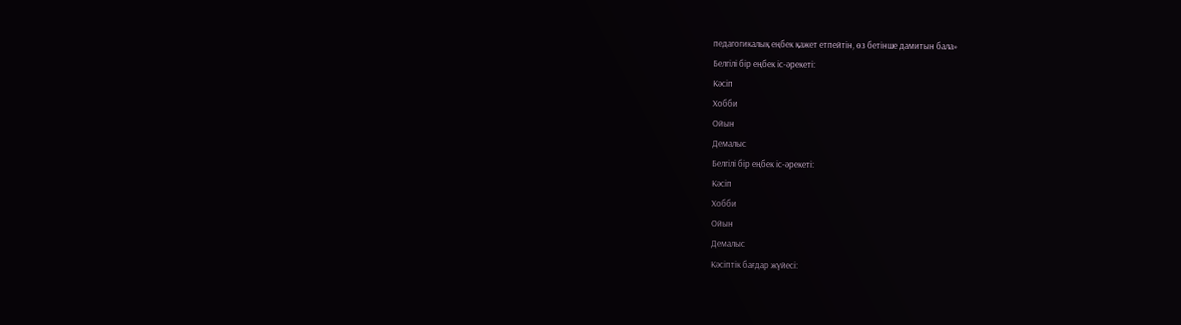педагогикалық еңбек қажет етпейтін, өз бетінше дамитын бала»
Белгілі бір еңбек іс-әрекеті:
Кәсіп
Хобби
Ойын
Демалыс
Белгілі бір еңбек іс-әрекеті:
Кәсіп
Хобби
Ойын
Демалыс
Кәсіптік бағдар жүйесі: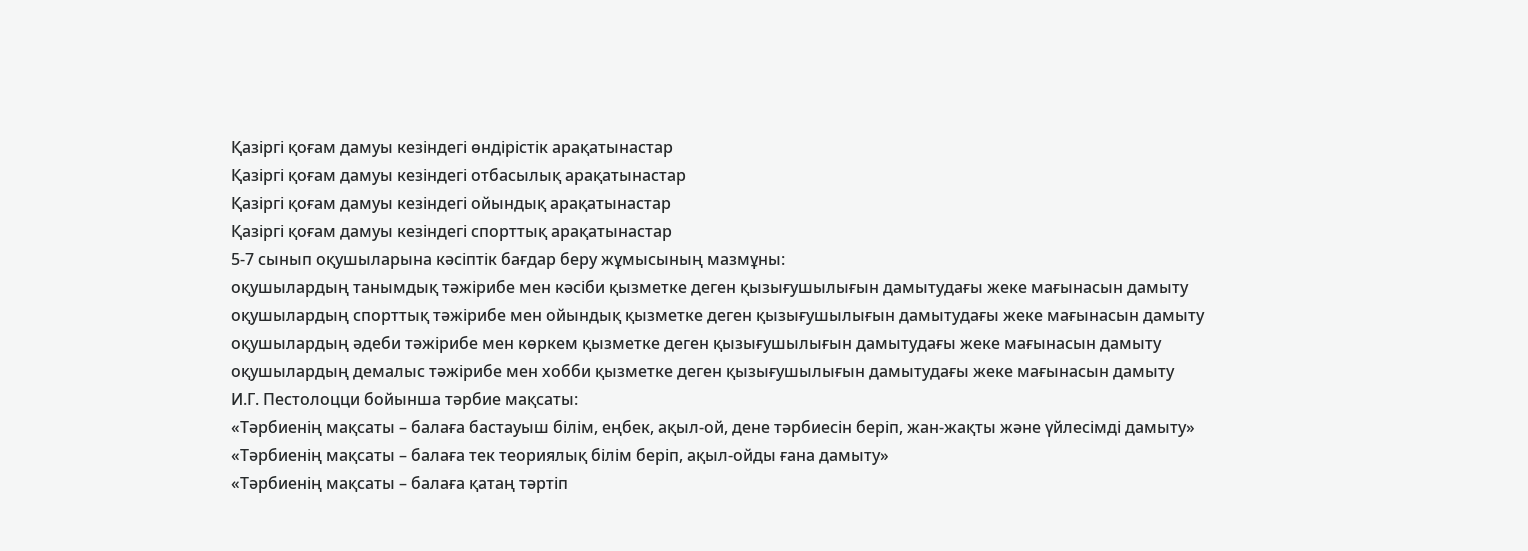Қазіргі қоғам дамуы кезіндегі өндірістік арақатынастар
Қазіргі қоғам дамуы кезіндегі отбасылық арақатынастар
Қазіргі қоғам дамуы кезіндегі ойындық арақатынастар
Қазіргі қоғам дамуы кезіндегі спорттық арақатынастар
5-7 сынып оқушыларына кәсіптік бағдар беру жұмысының мазмұны:
оқушылардың танымдық тәжірибе мен кәсіби қызметке деген қызығушылығын дамытудағы жеке мағынасын дамыту
оқушылардың спорттық тәжірибе мен ойындық қызметке деген қызығушылығын дамытудағы жеке мағынасын дамыту
оқушылардың әдеби тәжірибе мен көркем қызметке деген қызығушылығын дамытудағы жеке мағынасын дамыту
оқушылардың демалыс тәжірибе мен хобби қызметке деген қызығушылығын дамытудағы жеке мағынасын дамыту
И.Г. Пестолоцци бойынша тәрбие мақсаты:
«Тәрбиенің мақсаты – балаға бастауыш білім, еңбек, ақыл-ой, дене тәрбиесін беріп, жан-жақты және үйлесімді дамыту»
«Тәрбиенің мақсаты – балаға тек теориялық білім беріп, ақыл-ойды ғана дамыту»
«Тәрбиенің мақсаты – балаға қатаң тәртіп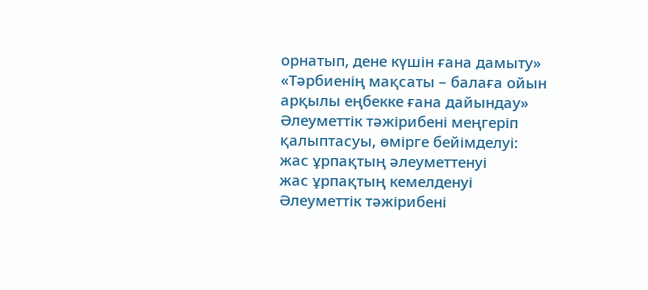орнатып, дене күшін ғана дамыту»
«Тәрбиенің мақсаты – балаға ойын арқылы еңбекке ғана дайындау»
Әлеуметтік тәжірибені меңгеріп қалыптасуы, өмірге бейімделуі:
жас ұрпақтың әлеуметтенуі
жас ұрпақтың кемелденуі
Әлеуметтік тәжірибені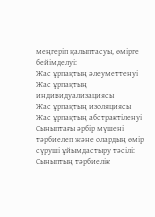меңгеріп қалыптасуы, өмірге бейімделуі:
Жас ұрпақтың әлеуметтенуі
Жас ұрпақтың индивидуализациясы
Жас ұрпақтың изоляциясы
Жас ұрпақтың абстрактіленуі
Сыныптағы әрбір мүшені тәрбиелеп және олардың өмір сүруші ұйымдастыру тәсілі:
Сыныптың тәрбиелік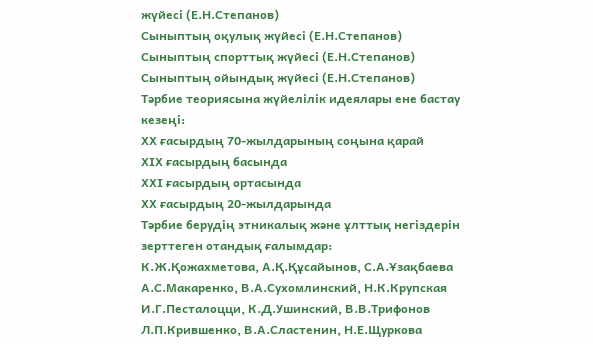жүйесі (Е.Н.Степанов)
Сыныптың оқулық жүйесі (Е.Н.Степанов)
Сыныптың спорттық жүйесі (Е.Н.Степанов)
Сыныптың ойындық жүйесі (Е.Н.Степанов)
Тәрбие теориясына жүйелілік идеялары ене бастау кезеңі:
ХХ ғасырдың 70-жылдарының соңына қарай
ХІХ ғасырдың басында
ХХІ ғасырдың ортасында
ХХ ғасырдың 20-жылдарында
Тәрбие берудің этникалық және ұлттық негіздерін зерттеген отандық ғалымдар:
К.Ж.Қожахметова, А.Қ.Құсайынов, С.А.Ұзақбаева
А.С.Макаренко, В.А.Сухомлинский, Н.К.Крупская
И.Г.Песталоцци, К.Д.Ушинский, В.В.Трифонов
Л.П.Крившенко, В.А.Сластенин, Н.Е.Щуркова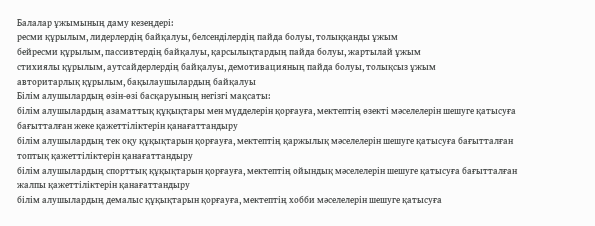Балалар ұжымының даму кезеңдері:
ресми құрылым, лидерлердің байқалуы, белсенділердің пайда болуы, толыққанды ұжым
бейресми құрылым, пассивтердің байқалуы, қарсылықтардың пайда болуы, жартылай ұжым
стихиялы құрылым, аутсайдерлердің байқалуы, демотивацияның пайда болуы, толықсыз ұжым
авторитарлық құрылым, бақылаушылардың байқалуы
Білім алушылардың өзін-өзі басқаруының негізгі мақсаты:
білім алушылардың азаматтық құқықтары мен мүдделерін қорғауға, мектептің өзекті мәселелерін шешуге қатысуға бағытталған жеке қажеттіліктерін қанағаттандыру
білім алушылардың тек оқу құқықтарын қорғауға, мектептің қаржылық мәселелерін шешуге қатысуға бағытталған топтық қажеттіліктерін қанағаттандыру
білім алушылардың спорттық құқықтарын қорғауға, мектептің ойындық мәселелерін шешуге қатысуға бағытталған жалпы қажеттіліктерін қанағаттандыру
білім алушылардың демалыс құқықтарын қорғауға, мектептің хобби мәселелерін шешуге қатысуға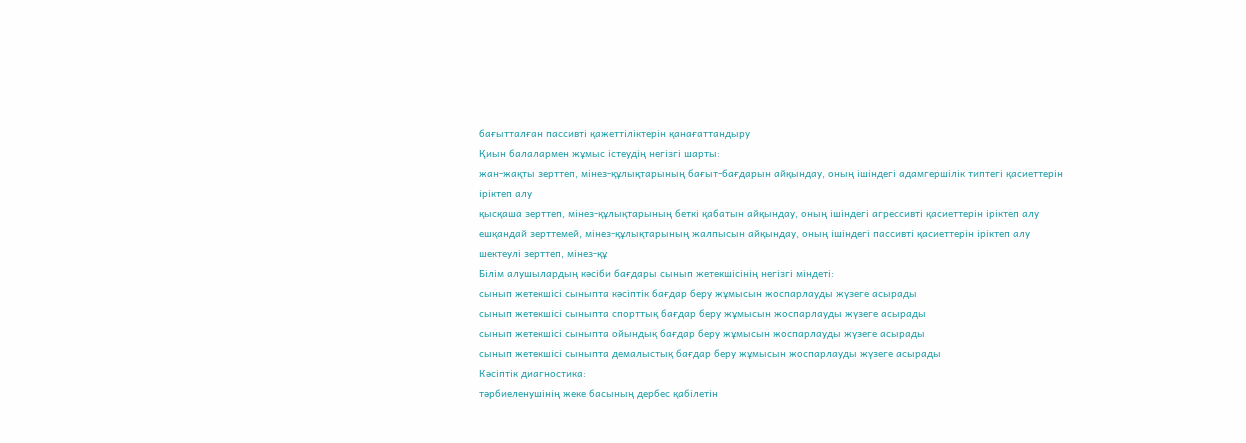бағытталған пассивті қажеттіліктерін қанағаттандыру
Қиын балалармен жұмыс істеудің негізгі шарты:
жан-жақты зерттеп, мінез-құлықтарының бағыт-бағдарын айқындау, оның ішіндегі адамгершілік типтегі қасиеттерін іріктеп алу
қысқаша зерттеп, мінез-құлықтарының беткі қабатын айқындау, оның ішіндегі агрессивті қасиеттерін іріктеп алу
ешқандай зерттемей, мінез-құлықтарының жалпысын айқындау, оның ішіндегі пассивті қасиеттерін іріктеп алу
шектеулі зерттеп, мінез-құ
Білім алушылардың кәсіби бағдары сынып жетекшісінің негізгі міндеті:
сынып жетекшісі сыныпта кәсіптік бағдар беру жұмысын жоспарлауды жүзеге асырады
сынып жетекшісі сыныпта спорттық бағдар беру жұмысын жоспарлауды жүзеге асырады
сынып жетекшісі сыныпта ойындық бағдар беру жұмысын жоспарлауды жүзеге асырады
сынып жетекшісі сыныпта демалыстық бағдар беру жұмысын жоспарлауды жүзеге асырады
Кәсіптік диагностика:
тәрбиеленушінің жеке басының дербес қабілетін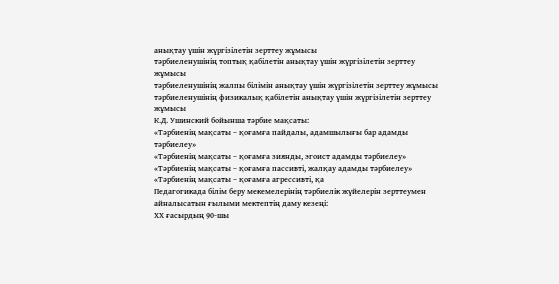анықтау үшін жүргізілетін зерттеу жұмысы
тәрбиеленушінің топтық қабілетін анықтау үшін жүргізілетін зерттеу жұмысы
тәрбиеленушінің жалпы білімін анықтау үшін жүргізілетін зерттеу жұмысы
тәрбиеленушінің физикалық қабілетін анықтау үшін жүргізілетін зерттеу жұмысы
К.Д. Ушинский бойынша тәрбие мақсаты:
«Тәрбиенің мақсаты – қоғамға пайдалы, адамшылығы бар адамды тәрбиелеу»
«Тәрбиенің мақсаты – қоғамға зиянды, эгоист адамды тәрбиелеу»
«Тәрбиенің мақсаты – қоғамға пассивті, жалқау адамды тәрбиелеу»
«Тәрбиенің мақсаты – қоғамға агрессивті, қа
Педагогикада білім беру мекемелерінің тәрбиелік жүйелерін зерттеумен айналысатын ғылыми мектептің даму кезеңі:
ХХ ғасырдың 90-шы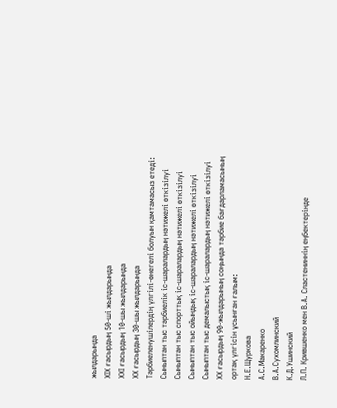жылдарында
ХІХ ғасырдың 50-ші жылдарында
ХХІ ғасырдың 10-шы жылдарында
ХХ ғасырдың 30-шы жылдарында
Тәрбиеленушілердің үлгілі-өнегелі болуын қамтамасыз етеді:
Сыныптан тыс тәрбиелік іс-шаралардың нәтижелі өткізілуі
Сыныптан тыс спорттық іс-шаралардың нәтижелі өткізілуі
Сыныптан тыс ойындық іс-шаралардың нәтижелі өткізілуі
Сыныптан тыс демалыстық іс-шаралардың нәтижелі өткізілуі
ХХ ғасырдың 90-жылдарының соңында тәрбие бағдарламасының ортақ үлгісін ұсынған ғалым:
Н.Е.Щуркова
А.С.Макаренко
В.А.Сухомлинский
К.Д.Ушинский
Л.П. Крившенко мен В.А. Сластениннің еңбектерінде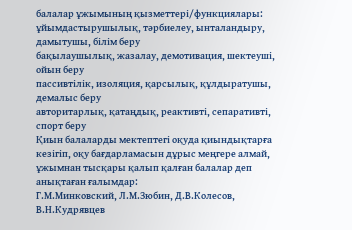балалар ұжымының қызметтері/функциялары:
ұйымдастырушылық, тәрбиелеу, ынталандыру, дамытушы, білім беру
бақылаушылық, жазалау, демотивация, шектеуші, ойын беру
пассивтілік, изоляция, қарсылық, құлдыратушы, демалыс беру
авторитарлық, қатаңдық, реактивті, сепаративті, спорт беру
Қиын балаларды мектептегі оқуда қиындықтарға кезігіп, оқу бағдарламасын дұрыс меңгере алмай, ұжымнан тысқары қалып қалған балалар деп анықтаған ғалымдар:
Г.М.Минковский, Л.М.Зюбин, Д.В.Колесов, В.Н.Кудрявцев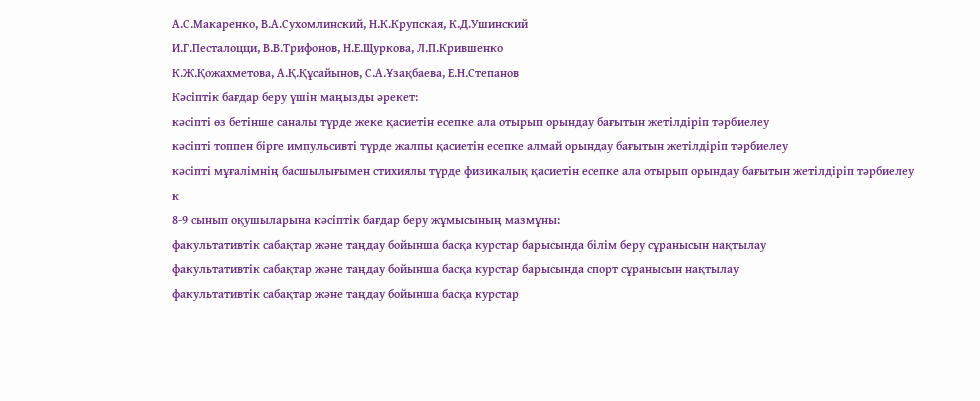А.С.Макаренко, В.А.Сухомлинский, Н.К.Крупская, К.Д.Ушинский
И.Г.Песталоцци, В.В.Трифонов, Н.Е.Щуркова, Л.П.Крившенко
К.Ж.Қожахметова, А.Қ.Құсайынов, С.А.Ұзақбаева, Е.Н.Степанов
Кәсіптік бағдар беру үшін маңызды әрекет:
кәсіпті өз бетінше саналы түрде жеке қасиетін есепке ала отырып орындау бағытын жетілдіріп тәрбиелеу
кәсіпті топпен бірге импульсивті түрде жалпы қасиетін есепке алмай орындау бағытын жетілдіріп тәрбиелеу
кәсіпті мұғалімнің басшылығымен стихиялы түрде физикалық қасиетін есепке ала отырып орындау бағытын жетілдіріп тәрбиелеу
к
8-9 сынып оқушыларына кәсіптік бағдар беру жұмысының мазмұны:
факультативтік сабақтар және таңдау бойынша басқа курстар барысында білім беру сұранысын нақтылау
факультативтік сабақтар және таңдау бойынша басқа курстар барысында спорт сұранысын нақтылау
факультативтік сабақтар және таңдау бойынша басқа курстар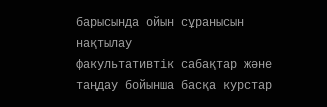барысында ойын сұранысын нақтылау
факультативтік сабақтар және таңдау бойынша басқа курстар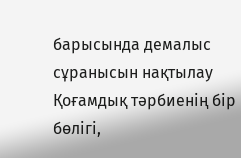барысында демалыс сұранысын нақтылау
Қоғамдық тәрбиенің бір бөлігі,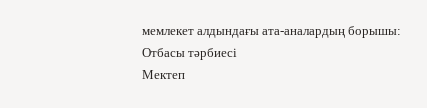мемлекет алдындағы ата-аналардың борышы:
Отбасы тәрбиесі
Мектеп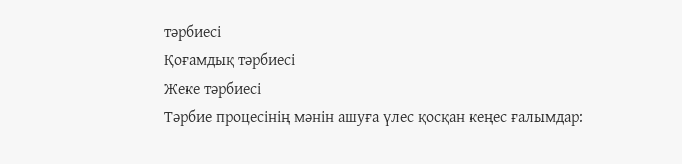тәрбиесі
Қоғамдық тәрбиесі
Жеке тәрбиесі
Тәрбие процесінің мәнін ашуға үлес қосқан кеңес ғалымдар: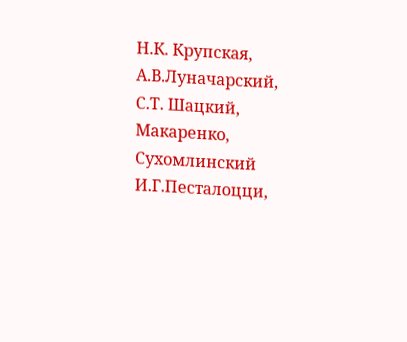Н.К. Крупская, А.В.Луначарский, С.Т. Шацкий, Макаренко, Сухомлинский
И.Г.Песталоцци,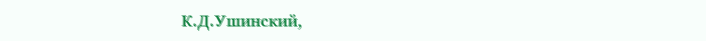К.Д.Ушинский,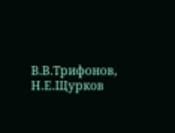В.В.Трифонов, Н.Е.Щурков